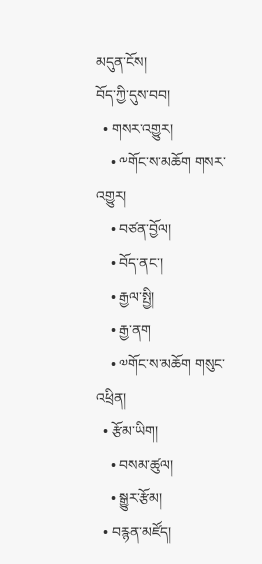མདུན་ངོས།
བོད་ཀྱི་དུས་བབ།
  • གསར་འགྱུར།
    • ༸གོང་ས་མཆོག གསར་འགྱུར།
    • བཙན་བྱོལ།
    • བོད་ནང་།
    • རྒྱལ་སྤྱི།
    • རྒྱ་ནག
    • ༧གོང་ས་མཆོག གསུང་འཕྲིན།
  • རྩོམ་ཡིག།
    • བསམ་ཚུལ།
    • སྒྱུར་རྩོམ།
  • བརྙན་མཛོད།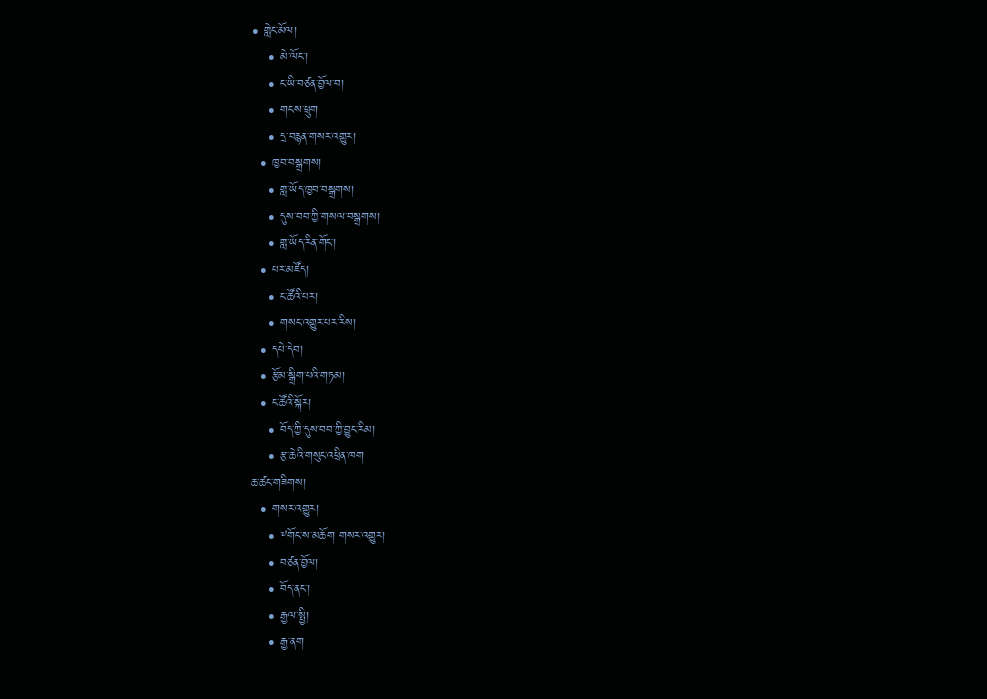• གླེང་མོལ།
    • མེ་ལོང་།
    • ང་ཡི་བཙན་བྱོལ་བ།
    • གངས་ཕྲུག
    • དྲ་བརྙན་གསར་འགྱུར།
  • ཁྱབ་བསྒྲགས།
    • གླ་ཡོད་ཁྱབ་བསྒྲགས།
    • དུས་བབ་ཀྱི་གསལ་བསྒྲགས།
    • གླ་ཡོད་རིན་གོང་།
  • པར་མཛོད།
    • ང་ཚོའི་པར།
    • གསང་འགྱུར་པར་རིས།
  • དཔེ་དེབ།
  • རྩོམ་སྒྲིག་པའི་གཏམ།
  • ང་ཚོའི་སྐོར།
    • བོད་ཀྱི་དུས་བབ་ཀྱི་བྱུང་རིམ།
    • རྩ་ཆེའི་གསུང་འཕྲིན་ཁག
ཆ་ཚང་གཟིགས།
  • གསར་འགྱུར།
    • ༸གོང་ས་མཆོག གསར་འགྱུར།
    • བཙན་བྱོལ།
    • བོད་ནང་།
    • རྒྱལ་སྤྱི།
    • རྒྱ་ནག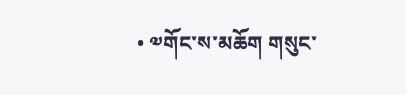• ༧གོང་ས་མཆོག གསུང་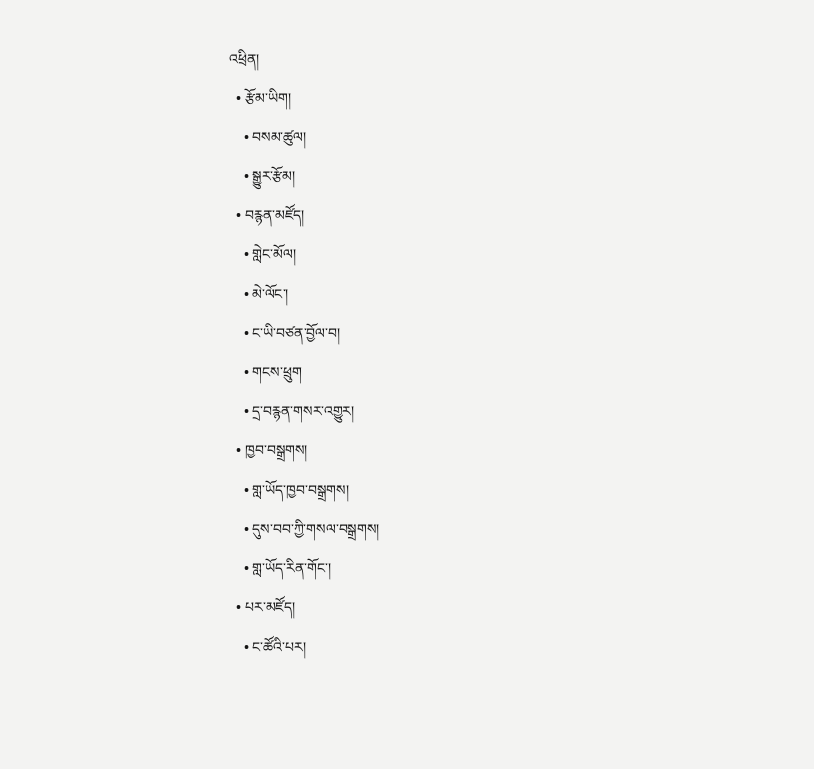འཕྲིན།
  • རྩོམ་ཡིག།
    • བསམ་ཚུལ།
    • སྒྱུར་རྩོམ།
  • བརྙན་མཛོད།
    • གླེང་མོལ།
    • མེ་ལོང་།
    • ང་ཡི་བཙན་བྱོལ་བ།
    • གངས་ཕྲུག
    • དྲ་བརྙན་གསར་འགྱུར།
  • ཁྱབ་བསྒྲགས།
    • གླ་ཡོད་ཁྱབ་བསྒྲགས།
    • དུས་བབ་ཀྱི་གསལ་བསྒྲགས།
    • གླ་ཡོད་རིན་གོང་།
  • པར་མཛོད།
    • ང་ཚོའི་པར།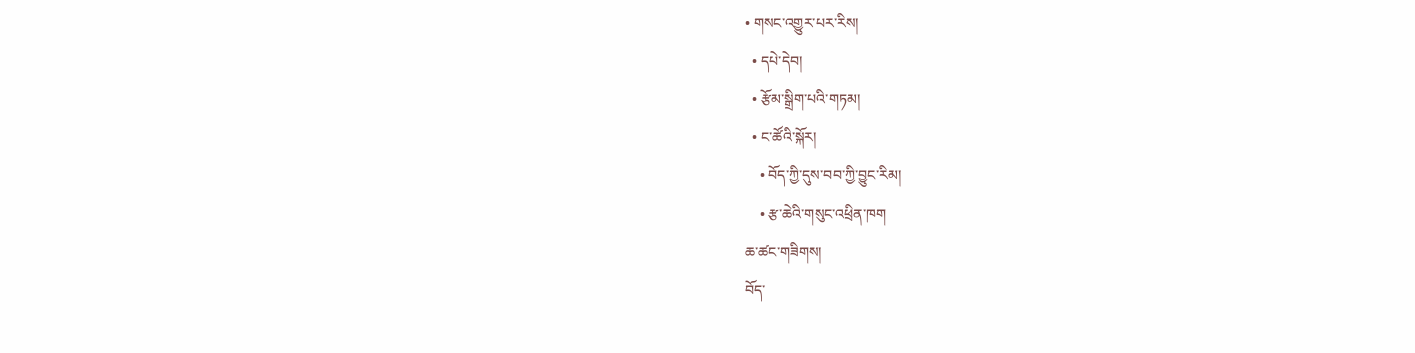• གསང་འགྱུར་པར་རིས།
  • དཔེ་དེབ།
  • རྩོམ་སྒྲིག་པའི་གཏམ།
  • ང་ཚོའི་སྐོར།
    • བོད་ཀྱི་དུས་བབ་ཀྱི་བྱུང་རིམ།
    • རྩ་ཆེའི་གསུང་འཕྲིན་ཁག
ཆ་ཚང་གཟིགས།
བོད་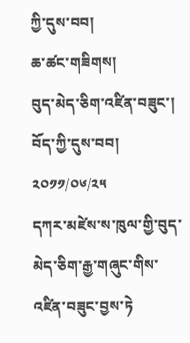ཀྱི་དུས་བབ།
ཆ་ཚང་གཟིགས།
བུད་མེད་ཅིག་འཛིན་བཟུང་།
བོད་ཀྱི་དུས་བབ།
༢༠༡༡/༠༦/༢༥
དཀར་མཛེས་ས་ཁུལ་གྱི་བུད་མེད་ཅིག་རྒྱ་གཞུང་གིས་འཛིན་བཟུང་བྱས་ཏེ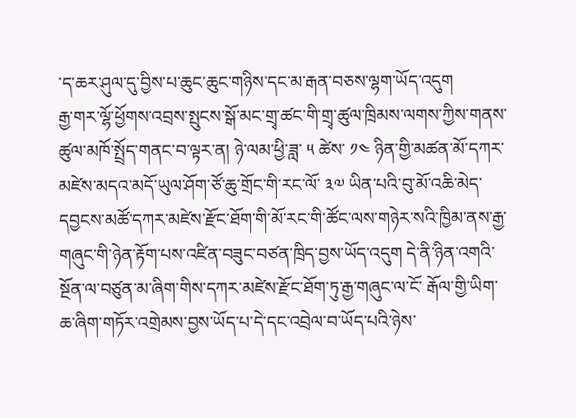་ད་ཆར་ཤུལ་དུ་བྱིས་པ་ཆུང་ཆུང་གཉིས་དང་མ་རྒན་བཅས་ལྷག་ཡོད་འདུག
རྒྱ་གར་ལྷོ་ཕྱོགས་འབྲས་སྤུངས་སྒོ་མང་གྲྭ་ཚང་གི་གྲྭ་ཚུལ་ཁྲིམས་ལགས་ཀྱིས་གནས་ཚུལ་མཁོ་སྤྲོད་གནང་བ་ལྟར་ན། ཉེ་ལམ་ཕྱི་ཟླ་ ༥ ཚེས་ ༡༤ ཉིན་གྱི་མཚན་མོ་དཀར་མཛེས་མདའ་མདོ་ཡུལ་ཤོག་ཙོ་ཆུ་གྲོང་གི་རང་ལོ་ ༣༧ ཡིན་པའི་བུ་མོ་འཆི་མེད་དབྱངས་མཚོ་དཀར་མཛེས་རྫོང་ཐོག་གི་མོ་རང་གི་ཚོང་ལས་གཉེར་སའི་ཁྱིམ་ནས་རྒྱ་གཞུང་གི་ཉེན་རྟོག་པས་འཛིན་བཟུང་བཙན་ཁྲིད་བྱས་ཡོད་འདུག དེ་ནི་ཉིན་འགའི་སྔོན་ལ་བཙུན་མ་ཞིག་གིས་དཀར་མཛེས་རྫོང་ཐོག་ཏུ་རྒྱ་གཞུང་ལ་ངོ་ རྒོལ་གྱི་ཡིག་ཆ་ཞིག་གཏོར་འགྲེམས་བྱས་ཡོད་པ་དེ་དང་འབྲེལ་བ་ཡོད་པའི་ཉེས་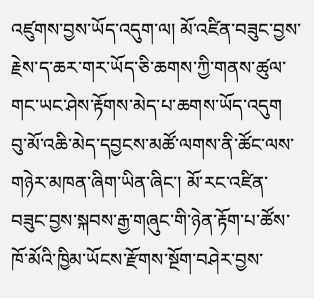འཛུགས་བྱས་ཡོད་འདུག་ལ། མོ་འཛིན་བཟུང་བྱས་རྗེས་ད་ཆར་གར་ཡོད་ཅི་ཆགས་ཀྱི་གནས་ཚུལ་གང་ཡང་ཤེས་རྟོགས་མེད་པ་ཆགས་ཡོད་འདུག
བུ་མོ་འཆི་མེད་དབྱངས་མཚོ་ལགས་ནི་ཚོང་ལས་གཉེར་མཁན་ཞིག་ཡིན་ཞིང་། མོ་རང་འཛིན་བཟུང་བྱས་སྐབས་རྒྱ་གཞུང་གི་ཉེན་རྟོག་པ་ཚོས་ཁོ་མོའི་ཁྱིམ་ཡོངས་རྫོགས་སྔོག་བཤེར་བྱས་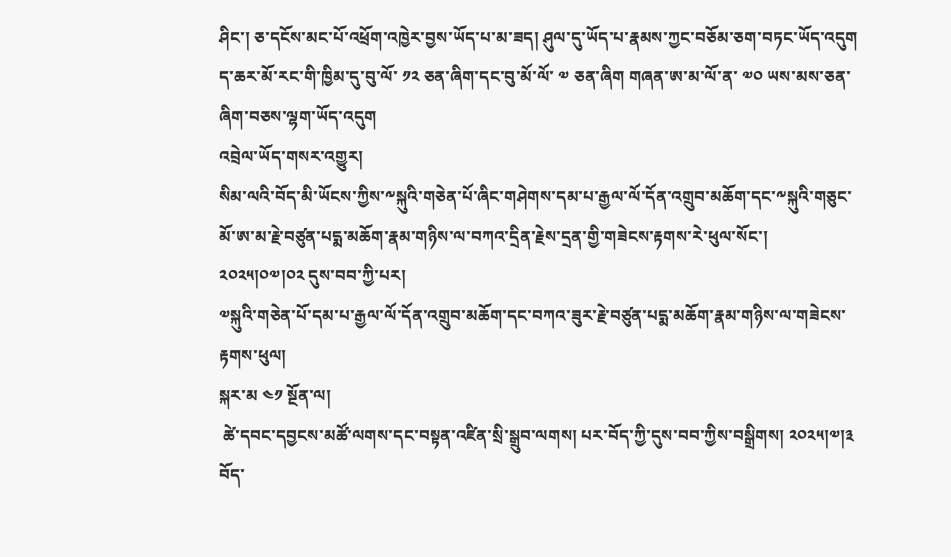ཤིང་། ཅ་དངོས་མང་པོ་འཕྲོག་འཁྱེར་བྱས་ཡོད་པ་མ་ཟད། ཤུལ་དུ་ཡོད་པ་རྣམས་ཀྱང་བཅོམ་ཅག་བཏང་ཡོད་འདུག ད་ཆར་མོ་རང་གི་ཁྱིམ་དུ་བུ་ལོ་ ༡༢ ཅན་ཞིག་དང་བུ་མོ་ལོ་ ༧ ཅན་ཞིག གཞན་ཨ་མ་ལོ་ན་ ༧༠ ཡས་མས་ཅན་ཞིག་བཅས་ལྷག་ཡོད་འདུག
འབྲེལ་ཡོད་གསར་འགྱུར།
སིམ་ལའི་བོད་མི་ཡོངས་ཀྱིས་༸སྐུའི་གཅེན་པོ་ཞིང་གཤེགས་དམ་པ་རྒྱལ་ལོ་དོན་འགྲུབ་མཆོག་དང་༸སྐུའི་གཅུང་མོ་ཨ་མ་རྗེ་བཙུན་པདྨ་མཆོག་རྣམ་གཉིས་ལ་བཀའ་དྲིན་རྗེས་དྲན་གྱི་གཟེངས་རྟགས་རེ་ཕུལ་སོང་།  ༢༠༢༥།༠༧།༠༢ དུས་བབ་ཀྱི་པར།
༧སྐུའི་གཅེན་པོ་དམ་པ་རྒྱལ་ལོ་དོན་འགྲུབ་མཆོག་དང་བཀའ་ཟུར་རྗེ་བཙུན་པདྨ་མཆོག་རྣམ་གཉིས་ལ་གཟེངས་རྟགས་ཕུལ།
སྐར་མ ༤༡ སྔོན་ལ།
 ཚེ་དབང་དབྱངས་མཚོ་ལགས་དང་བསྟན་འཛིན་སྲི་སྒྲུབ་ལགས། པར་བོད་ཀྱི་དུས་བབ་ཀྱིས་བསྒྲིགས། ༢༠༢༥།༧།༣
བོད་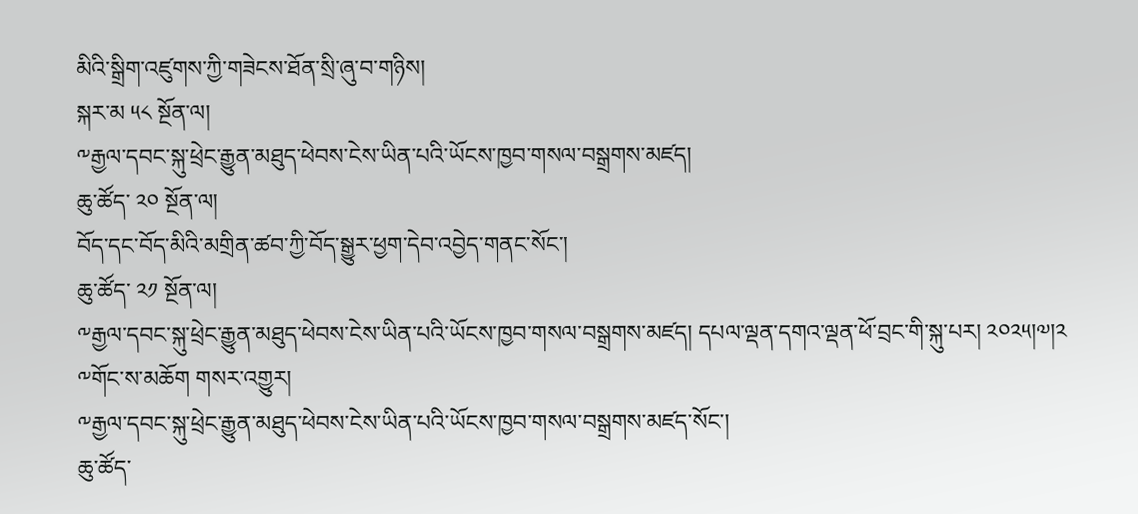མིའི་སྒྲིག་འཛུགས་ཀྱི་གཟེངས་ཐོན་སྲི་ཞུ་བ་གཉིས།
སྐར་མ ༥༨ སྔོན་ལ།
༸རྒྱལ་དབང་སྐུ་ཕྲེང་རྒྱུན་མཐུད་ཕེབས་ངེས་ཡིན་པའི་ཡོངས་ཁྱབ་གསལ་བསྒྲགས་མཛད།
ཆུ་ཚོད་ ༢༠ སྔོན་ལ།
བོད་དང་བོད་མིའི་མགྲིན་ཚབ་ཀྱི་བོད་སྒྱུར་ཕྱག་དེབ་འབྱེད་གནང་སོང་།
ཆུ་ཚོད་ ༢༡ སྔོན་ལ།
༸རྒྱལ་དབང་སྐུ་ཕྲེང་རྒྱུན་མཐུད་ཕེབས་ངེས་ཡིན་པའི་ཡོངས་ཁྱབ་གསལ་བསྒྲགས་མཛད། དཔལ་ལྡན་དགའ་ལྡན་ཕོ་བྲང་གི་སྐུ་པར། ༢༠༢༥།༧།༢
༸གོང་ས་མཆོག གསར་འགྱུར།
༸རྒྱལ་དབང་སྐུ་ཕྲེང་རྒྱུན་མཐུད་ཕེབས་ངེས་ཡིན་པའི་ཡོངས་ཁྱབ་གསལ་བསྒྲགས་མཛད་སོང་།
ཆུ་ཚོད་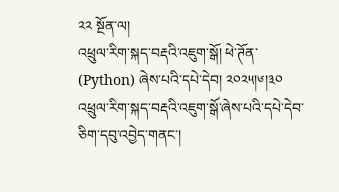༢༢ སྔོན་ལ།
འཕྲུལ་རིག་སྐད་བརྡའི་འཇུག་སྒོ། ཕེ་ཊོན་ (Python) ཞེས་པའི་དཔེ་དེབ། ༢༠༢༥།༦།༣༠
འཕྲུལ་རིག་སྐད་བརྡའི་འཇུག་སྒོ་ཞེས་པའི་དཔེ་དེབ་ཅིག་དབུ་འབྱེད་གནང་།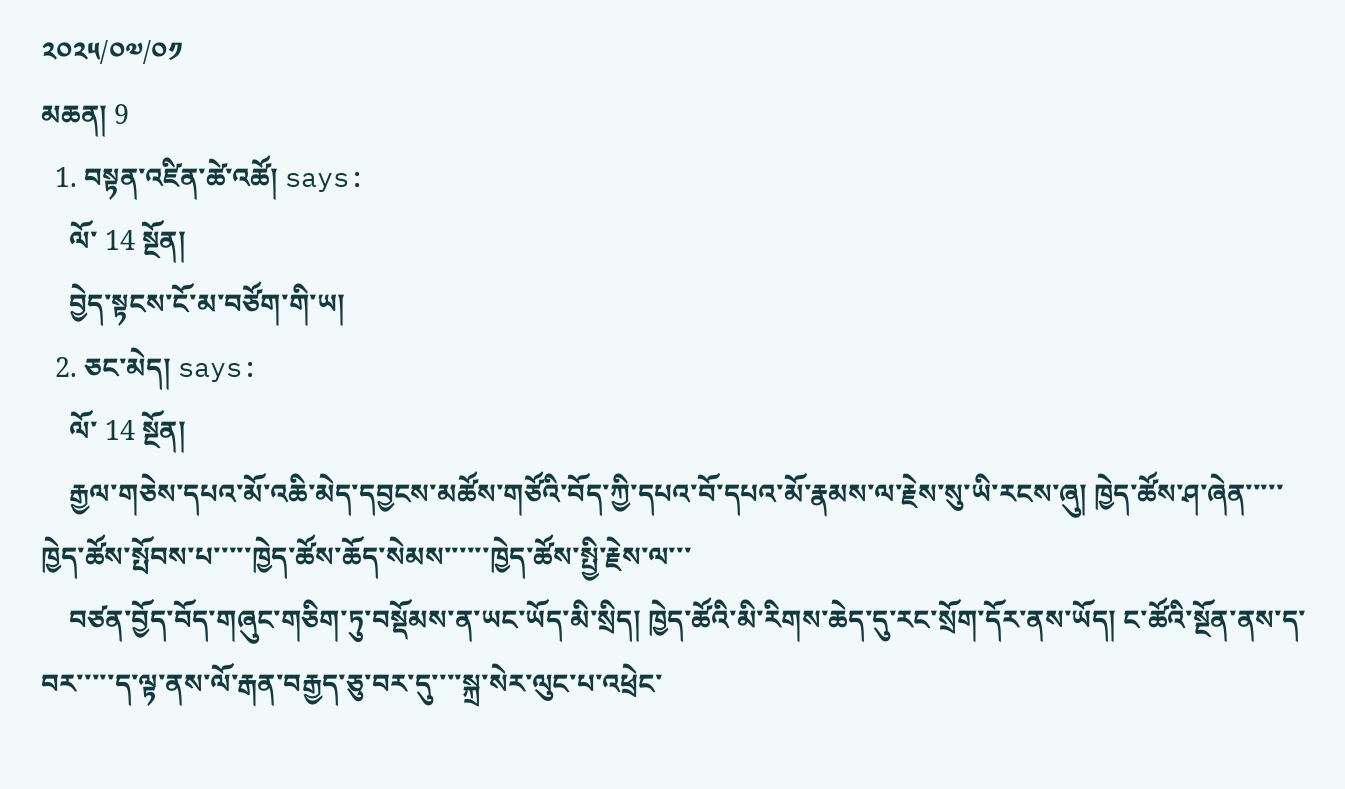༢༠༢༥/༠༧/༠༡
མཆན། 9
  1. བསྟན་འཛིན་ཚེ་འཚོ། says:
    ལོ་ 14 སྔོན།
    བྱེད་སྟངས་ངོ་མ་བཙོག་གི་ཡ།
  2. ཅང་མེད། says:
    ལོ་ 14 སྔོན།
    རྒྱལ་གཅེས་དཔའ་མོ་འཆི་མེད་དབྱངས་མཚོས་གཙོའི་བོད་ཀྱི་དཔའ་བོ་དཔའ་མོ་རྣམས་ལ་རྗེས་སུ་ཡི་རངས་ཞུ། ཁྱེད་ཚོས་ཤ་ཞེན་་་་་ཁྱེད་ཚོས་སྤོབས་པ་་་་་ཁྱེད་ཚོས་ཆོད་སེམས་་་་་་ཁྱེད་ཚོས་སྤྱི་རྗེས་ལ་་་
    བཙན་བྱོད་བོད་གཞུང་གཅིག་ཏུ་བསྡོམས་ན་ཡང་ཡོད་མི་སྲིད། ཁྱེད་ཚོའི་མི་རིགས་ཆེད་དུ་རང་སྲོག་དོར་ནས་ཡོད། ང་ཚོའི་སྔོན་ནས་ད་བར་་་་་ད་ལྟ་ནས་ལོ་རྒན་བརྒྱད་ཅུ་བར་དུ་་་་སྐྲ་སེར་ལུང་པ་འཕྲེང་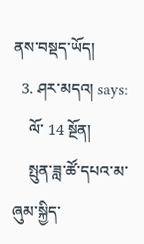ནས་བསྡད་ཡོད།
  3. ཤར་མདའ། says:
    ལོ་ 14 སྔོན།
    སྤུན་ཟླ་ཚོ་དཔའ་མ་ཞུམ་སྐྱིད་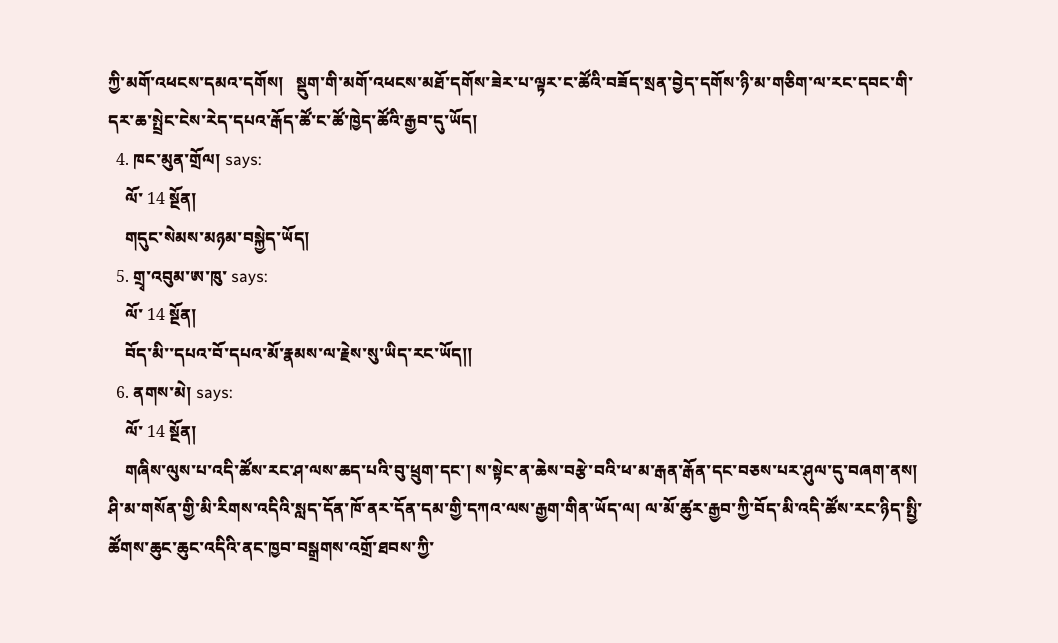ཀྱི་མགོ་འཕངས་དམའ་དགོས།   སྡུག་གི་མགོ་འཕངས་མཐོ་དགོས་ཟེར་པ་ལྟར་ང་ཚོའི་བཟོད་སྲན་བྱེད་དགོས་ཉི་མ་གཅིག་ལ་རང་དབང་གི་དར་ཆ་སྤྲེང་ངེས་རེད་དཔའ་རྒོད་ཚོ་ང་ཚོ་ཁྱེད་ཚོའི་རྒྱབ་དུ་ཡོད།
  4. ཁང་མུན་གྲོལ། says:
    ལོ་ 14 སྔོན།
    གདུང་སེམས་མཉམ་བསྐྱེད་ཡོད།
  5. གྲྭ་འབུམ་ཨ་ཁུ་ says:
    ལོ་ 14 སྔོན།
    བོད་མི་་དཔའ་བོ་དཔའ་མོ་རྣམས་ལ་རྗེས་སུ་ཡིད་རང་ཡོད།།
  6. ནགས་མེ། says:
    ལོ་ 14 སྔོན།
    གཞིས་ལུས་པ་འདི་ཚོས་རང་ཤ་ལས་ཆད་པའི་བུ་ཕྲུག་དང་། ས་སྟེང་ན་ཆེས་བརྩེ་བའི་ཕ་མ་རྒན་རྒོན་དང་བཅས་པར་ཤུལ་དུ་བཞག་ནས། ཤི་མ་གསོན་གྱི་མི་རིགས་འདིའི་སླད་དོན་ཁོ་ནར་དོན་དམ་གྱི་དཀའ་ལས་རྒྱག་གིན་ཡོད་ལ། ལ་མོ་ཚུར་རྒྱབ་ཀྱི་བོད་མི་འདི་ཚོས་རང་ཉིད་སྤྱི་ཚོགས་ཆུང་ཆུང་འདིའི་ནང་ཁྱབ་བསྒྲགས་འགྲོ་ཐབས་ཀྱི་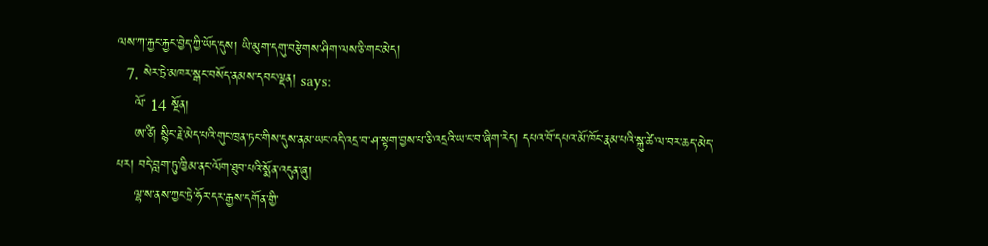ལས་ཀ་རྐྱང་རྐྱང་བྱེད་ཀྱི་ཡོད་དུས། ཡི་མུག་དགུ་བརྩེགས་ཤིག་ལས་ཅི་གང་མེད།
  7. སེར་ཏྲེ་མཁར་སྒང་བསོད་ནམས་དབང་ལྡན། says:
    ལོ་ 14 སྔོན།
    ཨ་ཙི། སྙིང་རྗེ་མེད་པའི་གུང་ཁྲན་ཏང་གིས་དུས་ནམ་ཡང་འདི་འདྲ་བ་ཤ་སྟག་བྱས་པ་ཅི་འདྲའི་ཡ་ང་བ་ཞིག་རེད། དཔའ་བོ་དཔའ་མོ་ཁོང་རྣམ་པའི་སྐུ་ཚེ་ལ་བར་ཆད་མེད་པར། བདེ་བླག་ཏུ་ཁྱིམ་ནང་ལོག་ཐུབ་པའི་སྨོན་འདུན་ཞུ།
    ལྷ་ས་ནས་ཀྱང་ཏྲེ་ཧོར་དར་རྒྱས་དགོན་གྱི་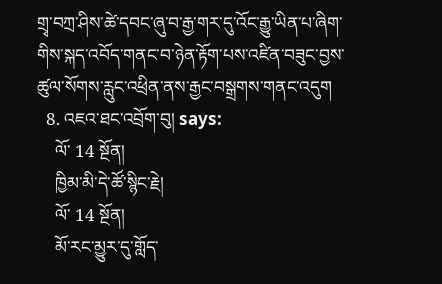གྲྭ་བཀྲ་ཤིས་ཚེ་དབང་ཞུ་བ་རྒྱ་གར་དུ་འོང་རྒྱུ་ཡིན་པ་ཞིག་གིས་སྐད་འབོད་གནང་བ་ཉེན་རྟོག་པས་འཛིན་བཟུང་བྱས་ཚུལ་སོགས་རླུང་འཕྲིན་ནས་རྒྱང་བསྒྲགས་གནང་འདུག
  8. འཇའ་ཐང་འབྲོག་བུ། says:
    ལོ་ 14 སྔོན།
    ཁྱིམ་མི་དེ་ཚོ་སྙིང་རྗེ།
    ལོ་ 14 སྔོན།
    མོ་རང་མྱུར་དུ་གློད་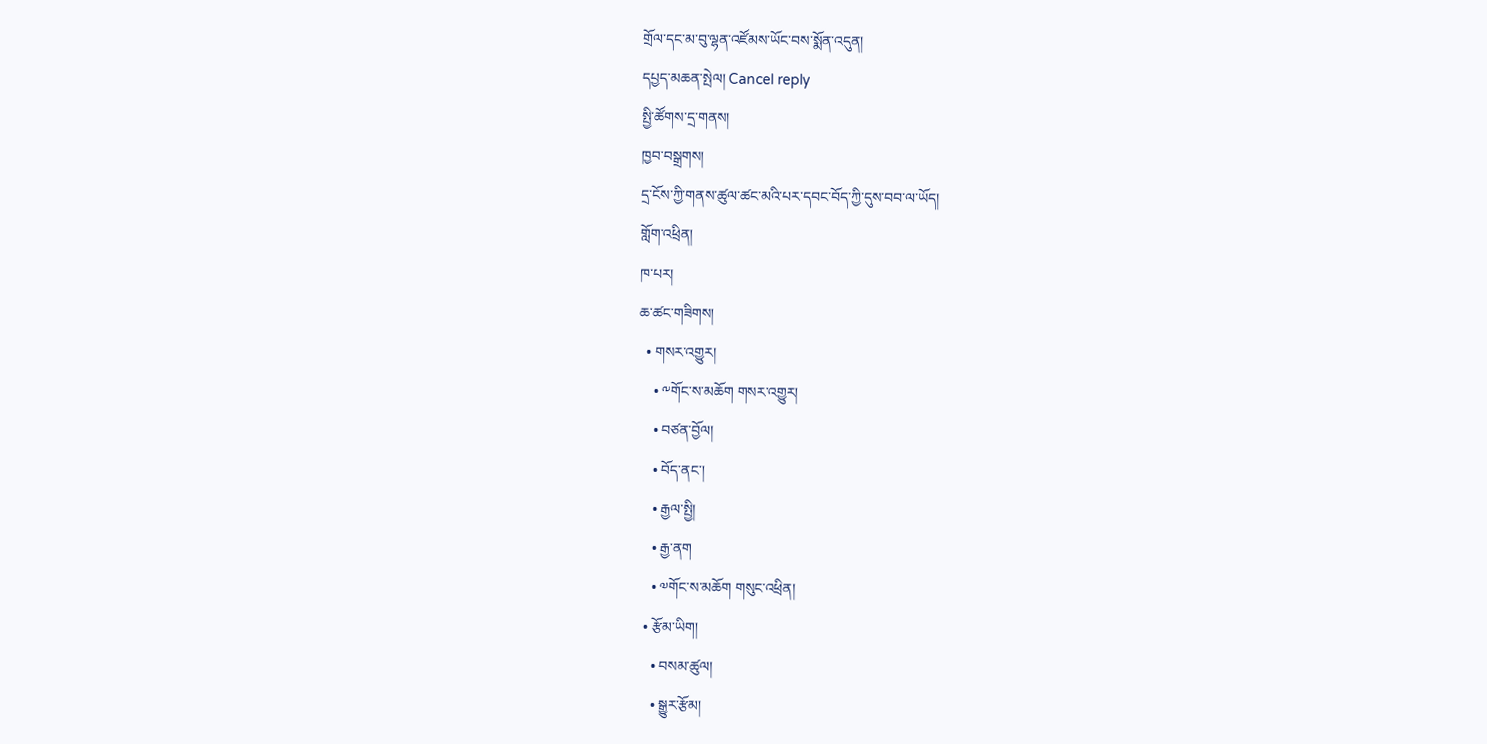གྲོལ་དང་མ་བུ་ལྷན་འཛོམས་ཡོང་བས་སྨོན་འདུན།
དཔྱད་མཆན་སྤེལ། Cancel reply
སྤྱི་ཚོགས་དྲ་གནས།
ཁྱབ་བསྒྲགས།
དྲ་ངོས་ཀྱི་གནས་ཚུལ་ཚང་མའི་པར་དབང་བོད་ཀྱི་དུས་བབ་ལ་ཡོད།
གློག་འཕྲིན།
ཁ་པར།
ཆ་ཚང་གཟིགས།
  • གསར་འགྱུར།
    • ༸གོང་ས་མཆོག གསར་འགྱུར།
    • བཙན་བྱོལ།
    • བོད་ནང་།
    • རྒྱལ་སྤྱི།
    • རྒྱ་ནག
    • ༧གོང་ས་མཆོག གསུང་འཕྲིན།
  • རྩོམ་ཡིག།
    • བསམ་ཚུལ།
    • སྒྱུར་རྩོམ།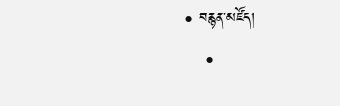• བརྙན་མཛོད།
    •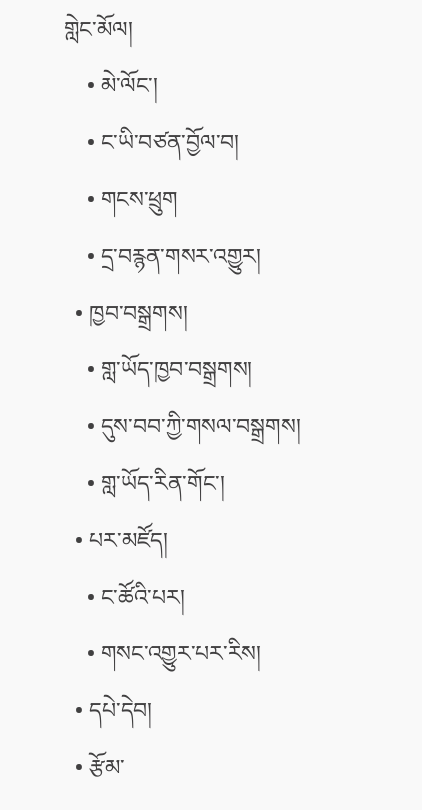གླེང་མོལ།
    • མེ་ལོང་།
    • ང་ཡི་བཙན་བྱོལ་བ།
    • གངས་ཕྲུག
    • དྲ་བརྙན་གསར་འགྱུར།
  • ཁྱབ་བསྒྲགས།
    • གླ་ཡོད་ཁྱབ་བསྒྲགས།
    • དུས་བབ་ཀྱི་གསལ་བསྒྲགས།
    • གླ་ཡོད་རིན་གོང་།
  • པར་མཛོད།
    • ང་ཚོའི་པར།
    • གསང་འགྱུར་པར་རིས།
  • དཔེ་དེབ།
  • རྩོམ་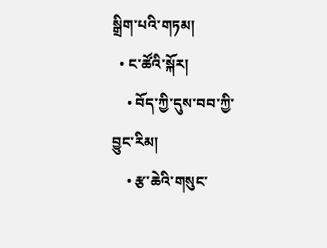སྒྲིག་པའི་གཏམ།
  • ང་ཚོའི་སྐོར།
    • བོད་ཀྱི་དུས་བབ་ཀྱི་བྱུང་རིམ།
    • རྩ་ཆེའི་གསུང་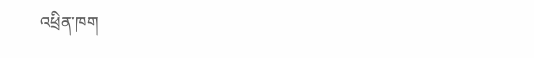འཕྲིན་ཁག